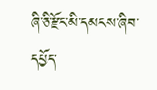ཞི་ཅི་རྫོང་མི་དམངས་ཞིབ་དཔྱོད་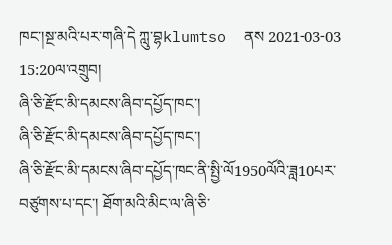ཁང་།སྔ་མའི་པར་གཞི་དེ ཀླུ་བྷklumtso  ནས 2021-03-03 15:20ལ་འགྲུབ།
ཞི་ཅི་རྫོང་མི་དམངས་ཞིབ་དཔྱོད་ཁང་།
ཞི་ཅི་རྫོང་མི་དམངས་ཞིབ་དཔྱོད་ཁང་།
ཞི་ཅི་རྫོང་མི་དམངས་ཞིབ་དཔྱོད་ཁང་ནི་སྤྱི་ལོ1950ལོའི་ཟླ10པར་བཙུགས་པ་དང་། ཐོག་མའི་མིང་ལ་ཞི་ཅི་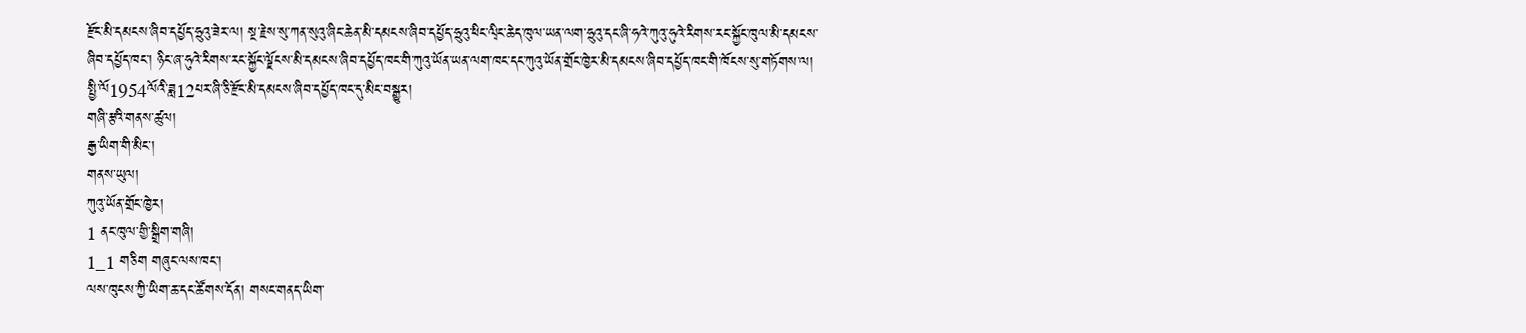རྫོང་མི་དམངས་ཞིབ་དཔྱོད་ཧྲུའུ་ཟེར་ལ། སྔ་རྗེས་སུ་ཀན་སུའུ་ཞིང་ཆེན་མི་དམངས་ཞིབ་དཔྱོད་ཧྲུའུ་ཕིང་ལྭིང་ཆེད་ཁུལ་ཡན་ལག་ཧྲུའུ་དང་ཞི་ཧའེ་ཀུའུ་ཧུའེ་རིགས་རང་སྐྱོང་ཁུལ་མི་དམངས་ཞིབ་དཔྱོད་ཁང་། ཉིང་ཞ་ཧུའེ་རིགས་རང་སྐྱོང་ལྗོངས་མི་དམངས་ཞིབ་དཔྱོད་ཁང་གི་ཀུའུ་ཡོན་ཡན་ལག་ཁང་དང་ཀུའུ་ཡོན་གྲོང་ཁྱེར་མི་དམངས་ཞིབ་དཔྱོད་ཁང་གི་ཁོངས་སུ་གཏོགས་ལ། སྤྱི་ལོ1954ལོའི་ཟླ12པར་ཞི་ཅི་རྫོང་མི་དམངས་ཞིབ་དཔྱོད་ཁང་དུ་མིང་བསྒྱུར།
གཞི་རྩའི་གནས་ཚུལ།
རྒྱ་ཡིག་གི་མིང་།
གནས་ཡུལ།
ཀུའུ་ཡོན་གྲོང་ཁྱེར།
1 ནང་ཁུལ་གྱི་སྒྲིག་གཞི།
1_1 གཅིག གཞུང་ལས་ཁང་།
ལས་ཁུངས་ཀྱི་ཡིག་ཆ་དང་ཚོགས་དོན། གསང་གནད་ཡིག་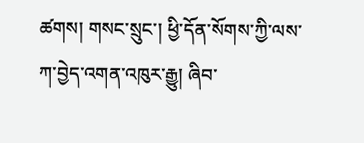ཚགས། གསང་སྲུང་། ཕྱི་དོན་སོགས་ཀྱི་ལས་ཀ་བྱེད་འགན་འཁུར་རྒྱུ། ཞིབ་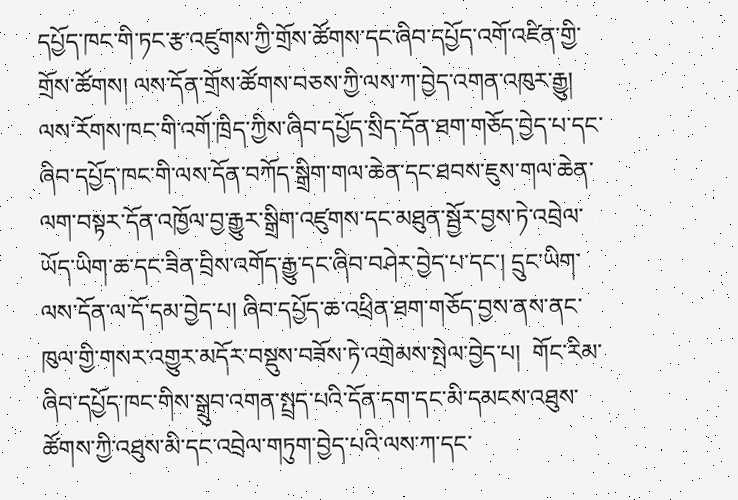དཔྱོད་ཁང་གི་ཏང་རྩ་འཛུགས་ཀྱི་གྲོས་ཚོགས་དང་ཞིབ་དཔྱོད་འགོ་འཛིན་གྱི་གྲོས་ཚོགས། ལས་དོན་གྲོས་ཚོགས་བཅས་ཀྱི་ལས་ཀ་བྱེད་འགན་འཁུར་རྒྱུ། ལས་རོགས་ཁང་གི་འགོ་ཁྲིད་ཀྱིས་ཞིབ་དཔྱོད་སྲིད་དོན་ཐག་གཅོད་བྱེད་པ་དང་ཞིབ་དཔྱོད་ཁང་གི་ལས་དོན་བཀོད་སྒྲིག་གལ་ཆེན་དང་ཐབས་ཇུས་གལ་ཆེན་ལག་བསྟར་དོན་འཁྱོལ་བྱ་རྒྱུར་སྒྲིག་འཛུགས་དང་མཐུན་སྦྱོར་བྱས་ཏེ་འབྲེལ་ཡོད་ཡིག་ཆ་དང་ཟིན་བྲིས་འགོད་རྒྱུ་དང་ཞིབ་བཤེར་བྱེད་པ་དང་། དྲུང་ཡིག་ལས་དོན་ལ་དོ་དམ་བྱེད་པ། ཞིབ་དཔྱོད་ཆ་འཕྲིན་ཐག་གཅོད་བྱས་ནས་ནང་ཁུལ་གྱི་གསར་འགྱུར་མདོར་བསྡུས་བཟོས་ཏེ་འགྲེམས་སྤེལ་བྱེད་པ།  གོང་རིམ་ཞིབ་དཔྱོད་ཁང་གིས་སྒྲུབ་འགན་སྤྲད་པའི་དོན་དག་དང་མི་དམངས་འཐུས་ཚོགས་ཀྱི་འཐུས་མི་དང་འབྲེལ་གཏུག་བྱེད་པའི་ལས་ཀ་དང་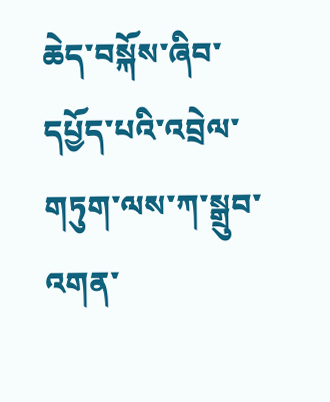ཆེད་བསྐོས་ཞིབ་དཔྱོད་པའི་འབྲེལ་གཏུག་ལས་ཀ་སྒྲུབ་འགན་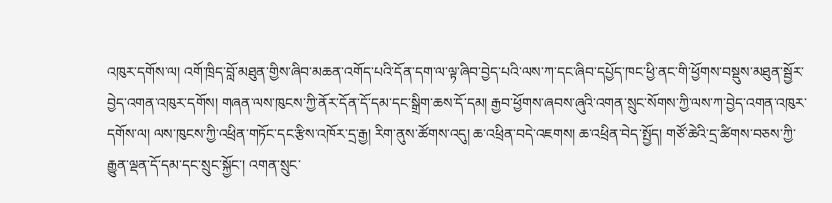འཁུར་དགོས་ལ། འགོ་ཁྲིད་བློ་མཐུན་གྱིས་ཞིབ་མཆན་འགོད་པའི་དོན་དག་ལ་ལྟ་ཞིབ་བྱེད་པའི་ལས་ཀ་དང་ཞིབ་དཔྱོད་ཁང་ཕྱི་ནང་གི་ཕྱོགས་བསྡུས་མཐུན་སྦྱོར་བྱེད་འགན་འཁུར་དགོས། གཞན་ལས་ཁུངས་ཀྱི་ནོར་དོན་དོ་དམ་དང་སྒྲིག་ཆས་དོ་དམ། རྒྱབ་ཕྱོགས་ཞབས་ཞུའི་འགན་སྲུང་སོགས་ཀྱི་ལས་ཀ་བྱེད་འགན་འཁུར་དགོས་ལ། ལས་ཁུངས་ཀྱི་འཕྲིན་གཏོང་དང་རྩིས་འཁོར་དྲ་རྒྱ། རིག་ནུས་ཚོགས་འདུ། ཆ་འཕྲིན་བདེ་འཇགས། ཆ་འཕྲིན་བེད་སྤྱོད། གཙོ་ཆེའི་དྲ་ཚིགས་བཅས་ཀྱི་རྒྱུན་ལྡན་དོ་དམ་དང་སྲུང་སྐྱོང་། འགན་སྲུང་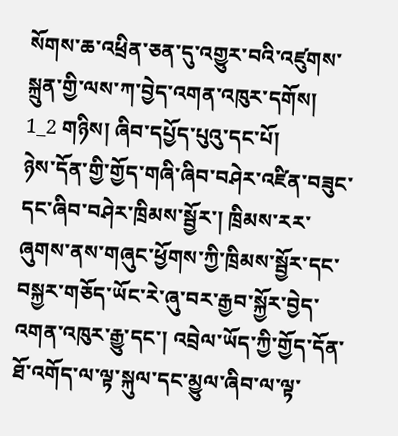སོགས་ཆ་འཕྲིན་ཅན་དུ་འགྱུར་བའི་འཛུགས་སྐྲུན་གྱི་ལས་ཀ་བྱེད་འགན་འཁུར་དགོས།
1_2 གཉིས། ཞིབ་དཔྱོད་པུའུ་དང་པོ།
ཉེས་དོན་གྱི་གྱོད་གཞི་ཞིབ་བཤེར་འཛིན་བཟུང་དང་ཞིབ་བཤེར་ཁྲིམས་སྦྱོར་། ཁྲིམས་རར་ཞུགས་ནས་གཞུང་ཕྱོགས་ཀྱི་ཁྲིམས་སྦྱོར་དང་བསྐྱར་གཅོད་ཡོང་རེ་ཞུ་བར་རྒྱབ་སྐྱོར་བྱེད་འགན་འཁུར་རྒྱུ་དང་། འབྲེལ་ཡོད་ཀྱི་གྱོད་དོན་ཐོ་འགོད་ལ་ལྟ་སྐུལ་དང་མྱུལ་ཞིབ་ལ་ལྟ་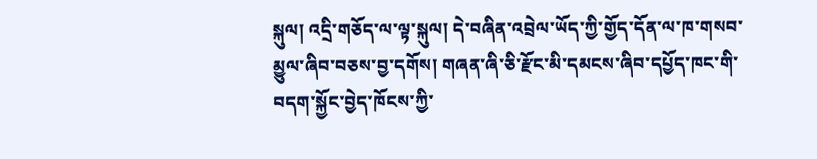སྐུལ། འདྲི་གཅོད་ལ་ལྟ་སྐུལ། དེ་བཞིན་འབྲེལ་ཡོད་ཀྱི་གྱོད་དོན་ལ་ཁ་གསབ་མྱུལ་ཞིབ་བཅས་བྱ་དགོས། གཞན་ཞི་ཅི་རྫོང་མི་དམངས་ཞིབ་དཔྱོད་ཁང་གི་བདག་སྐྱོང་བྱེད་ཁོངས་ཀྱི་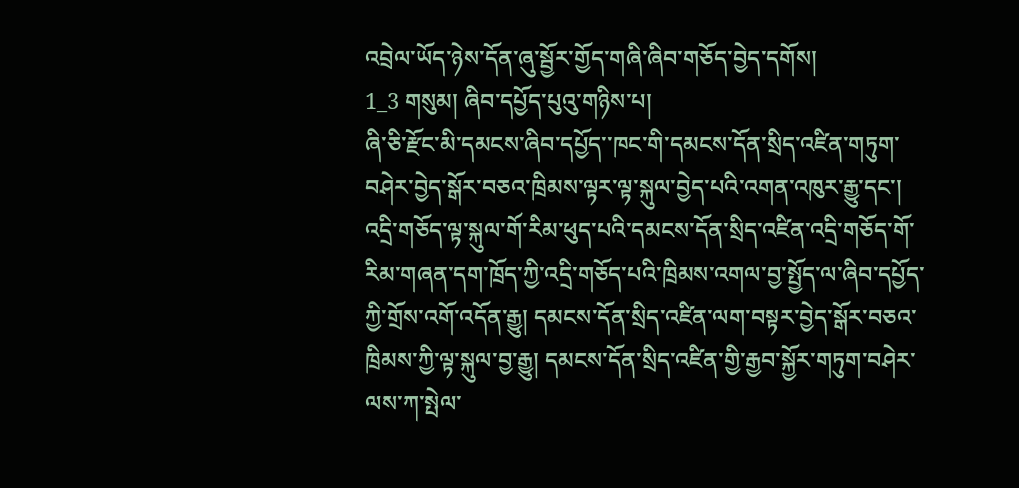འབྲེལ་ཡོད་ཉེས་དོན་ཞུ་སྦྱོར་གྱོད་གཞི་ཞིབ་གཅོད་བྱེད་དགོས།
1_3 གསུམ། ཞིབ་དཔྱོད་པུའུ་གཉིས་པ།
ཞི་ཅི་རྫོང་མི་དམངས་ཞིབ་དཔྱོད་་ཁང་གི་དམངས་དོན་སྲིད་འཛིན་གཏུག་བཤེར་བྱེད་སྒོར་བཅའ་ཁྲིམས་ལྟར་ལྟ་སྐུལ་བྱེད་པའི་འགན་འཁུར་རྒྱུ་དང་། འདྲི་གཅོད་ལྟ་སྐུལ་གོ་རིམ་ཕུད་པའི་དམངས་དོན་སྲིད་འཛིན་འདྲི་གཅོད་གོ་རིམ་གཞན་དག་ཁྲོད་ཀྱི་འདྲི་གཅོད་པའི་ཁྲིམས་འགལ་བྱ་སྤྱོད་ལ་ཞིབ་དཔྱོད་ཀྱི་གྲོས་འགོ་འདོན་རྒྱུ། དམངས་དོན་སྲིད་འཛིན་ལག་བསྟར་བྱེད་སྒོར་བཅའ་ཁྲིམས་ཀྱི་ལྟ་སྐུལ་བྱ་རྒྱུ། དམངས་དོན་སྲིད་འཛིན་གྱི་རྒྱབ་སྐྱོར་གཏུག་བཤེར་ལས་ཀ་སྤེལ་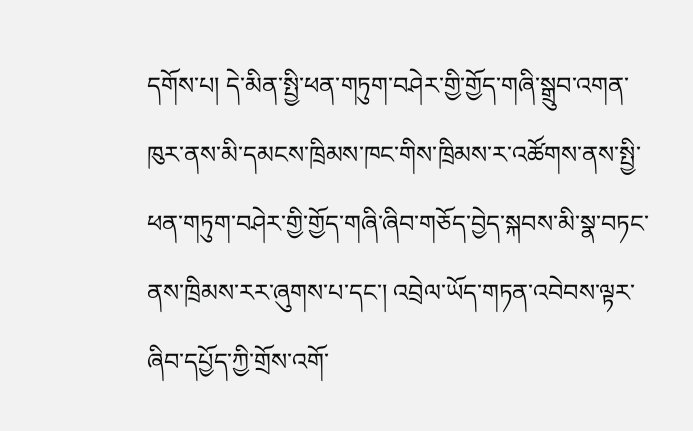དགོས་པ། དེ་མིན་སྤྱི་ཕན་གཏུག་བཤེར་གྱི་གྱོད་གཞི་སྒྲུབ་འགན་ཁུར་ནས་མི་དམངས་ཁྲིམས་ཁང་གིས་ཁྲིམས་ར་འཚོགས་ནས་སྤྱི་ཕན་གཏུག་བཤེར་གྱི་གྱོད་གཞི་ཞིབ་གཅོད་བྱེད་སྐབས་མི་སྣ་བཏང་ནས་ཁྲིམས་རར་ཞུགས་པ་དང་། འབྲེལ་ཡོད་གཏན་འབེབས་ལྟར་ཞིབ་དཔྱོད་ཀྱི་གྲོས་འགོ་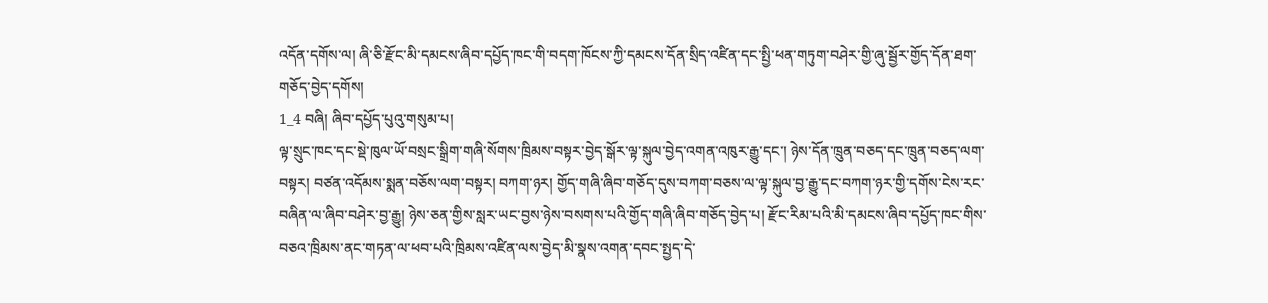འདོན་དགོས་ལ། ཞི་ཅི་རྫོང་མི་དམངས་ཞིབ་དཔྱོད་ཁང་གི་བདག་ཁོངས་ཀྱི་དམངས་དོན་སྲིད་འཛིན་དང་སྤྱི་ཕན་གཏུག་བཤེར་གྱི་ཞུ་སྦྱོར་གྱོད་དོན་ཐག་གཅོད་བྱེད་དགོས།
1_4 བཞི། ཞིབ་དཔྱོད་པུའུ་གསུམ་པ།
ལྟ་སྲུང་ཁང་དང་སྡེ་ཁུལ་ཡོ་བསྲང་སྒྲིག་གཞི་སོགས་ཁྲིམས་བསྟར་བྱེད་སྒོར་ལྟ་སྐུལ་བྱེད་འགན་འཁུར་རྒྱུ་དང་། ཉེས་དོན་ཁྲུན་བཅད་དང་ཁྲུན་བཅད་ལག་བསྟར། བཙན་འདོམས་སྨན་བཅོས་ལག་བསྟར། བཀག་ཉར། གྱོད་གཞི་ཞིབ་གཅོད་དུས་བཀག་བཅས་ལ་ལྟ་སྐུལ་བྱ་རྒྱུ་དང་བཀག་ཉར་གྱི་དགོས་ངེས་རང་བཞིན་ལ་ཞིབ་བཤེར་བྱ་རྒྱུ། ཉེས་ཅན་གྱིས་སླར་ཡང་བྱས་ཉེས་བསགས་པའི་གྱོད་གཞི་ཞིབ་གཅོད་བྱེད་པ། རྫོང་རིམ་པའི་མི་དམངས་ཞིབ་དཔྱོད་ཁང་གིས་བཅའ་ཁྲིམས་ནང་གཏན་ལ་ཕབ་པའི་ཁྲིམས་འཛིན་ལས་བྱེད་མི་སྣས་འགན་དབང་སྤྱད་དེ་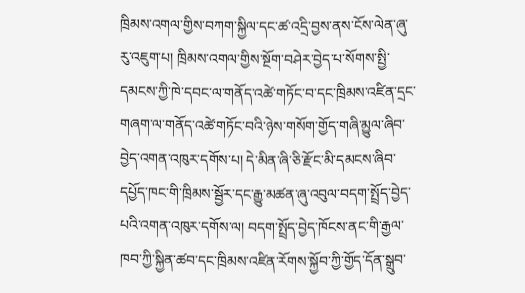ཁྲིམས་འགལ་གྱིས་བཀག་སྐྱིལ་དང་ཚ་འདྲི་བྱས་ནས་ངོས་ལེན་ཞུ་རུ་འཇུག་པ། ཁྲིམས་འགལ་གྱིས་སྔོག་བཤེར་བྱེད་པ་སོགས་སྤྱི་དམངས་ཀྱི་ཁེ་དབང་ལ་གནོད་འཚེ་གཏོང་བ་དང་ཁྲིམས་འཛིན་དྲང་གཞག་ལ་གནོད་འཚེ་གཏོང་བའི་ཉེས་གསོག་གྱོད་གཞི་མྱུལ་ཞིབ་བྱེད་འགན་འཁུར་དགོས་པ། དེ་མིན་ཞི་ཅི་རྫོང་མི་དམངས་ཞིབ་དཔྱོད་ཁང་གི་ཁྲིམས་སྦྱོར་དང་རྒྱུ་མཚན་ཞུ་འབུལ་བདག་སྤྲོད་བྱེད་པའི་འགན་འཁུར་དགོས་ལ། བདག་སྤྲོད་བྱེད་ཁོངས་ནང་གི་རྒྱལ་ཁབ་ཀྱི་སྐྱིན་ཚབ་དང་ཁྲིམས་འཛིན་རོགས་སྐྱོབ་ཀྱི་གྱོད་དོན་སྒྲུབ་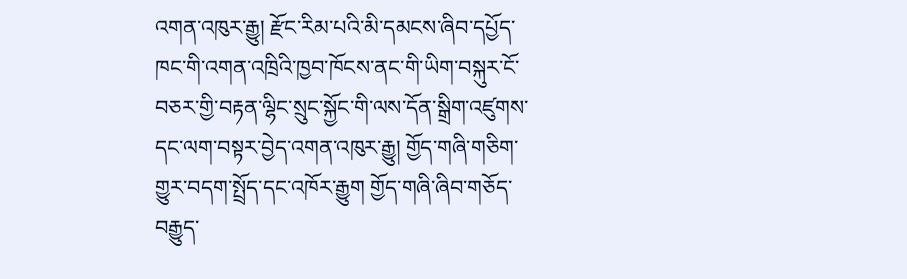འགན་འཁུར་རྒྱུ། རྫོང་རིམ་པའི་མི་དམངས་ཞིབ་དཔྱོད་ཁང་གི་འགན་འཁྲིའི་ཁྱབ་ཁོངས་ནང་གི་ཡིག་བསྐུར་ངོ་བཅར་གྱི་བརྟན་ལྷིང་སྲུང་སྐྱོང་གི་ལས་དོན་སྒྲིག་འཛུགས་དང་ལག་བསྟར་བྱེད་འགན་འཁུར་རྒྱུ། གྱོད་གཞི་གཅིག་གྱུར་བདག་སྤྲོད་དང་འཁོར་རྒྱུག གྱོད་གཞི་ཞིབ་གཅོད་བརྒྱུད་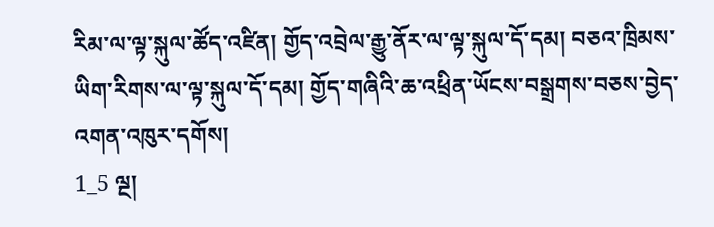རིམ་ལ་ལྟ་སྐུལ་ཚོད་འཛིན། གྱོད་འབྲེལ་རྒྱུ་ནོར་ལ་ལྟ་སྐུལ་དོ་དམ། བཅའ་ཁྲིམས་ཡིག་རིགས་ལ་ལྟ་སྐུལ་དོ་དམ། གྱོད་གཞིའི་ཆ་འཕྲིན་ཡོངས་བསྒྲགས་བཅས་བྱེད་འགན་འཁུར་དགོས།
1_5 ལྔ།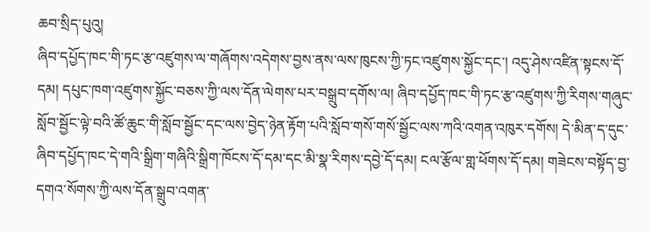ཆབ་སྲིད་པུའུ།
ཞིབ་དཔྱོད་ཁང་གི་ཏང་རྩ་འཛུགས་ལ་གཞོགས་འདེགས་བྱས་ནས་ལས་ཁུངས་ཀྱི་ཏང་འཛུགས་སྐྱོང་དང་། འདུ་ཤེས་འཛིན་སྟངས་དོ་དམ། དཔུང་ཁག་འཛུགས་སྐྱོང་བཅས་ཀྱི་ལས་དོན་ལེགས་པར་བསྒྲུབ་དགོས་ལ། ཞིབ་དཔྱོད་ཁང་གི་ཏང་རྩ་འཛུགས་ཀྱི་རིགས་གཞུང་སློབ་སྦྱོང་ལྟེ་བའི་ཚོ་ཆུང་གི་སློབ་སྦྱོང་དང་ལས་བྱེད་ཉེན་རྟོག་པའི་སློབ་གསོ་གསོ་སྦྱོང་ལས་ཀའི་འགན་འཁུར་དགོས། དེ་མིན་ད་དུང་ཞིབ་དཔྱོད་ཁང་དེ་གའི་སྒྲིག་གཞིའི་སྒྲིག་ཁོངས་དོ་དམ་དང་མི་སྣ་རིགས་དབྱེ་དོ་དམ། ངལ་རྩོལ་གླ་ཕོགས་དོ་དམ། གཟེངས་བསྟོད་བྱ་དགའ་སོགས་ཀྱི་ལས་དོན་སྒྲུབ་འགན་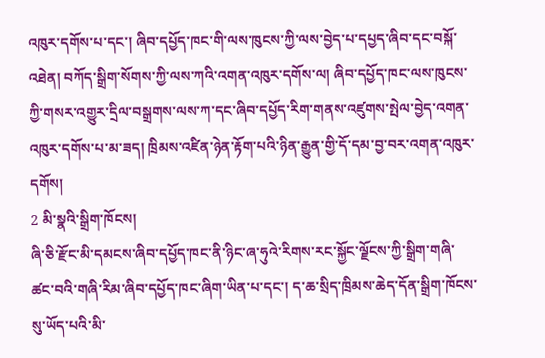འཁུར་དགོས་པ་དང་། ཞིབ་དཔྱོད་ཁང་གི་ལས་ཁུངས་ཀྱི་ལས་བྱེད་པ་དཔྱད་ཞིབ་དང་བསྐོ་འཐེན། བཀོད་སྒྲིག་སོགས་ཀྱི་ལས་ཀའི་འགན་འཁུར་དགོས་ལ། ཞིབ་དཔྱོད་ཁང་ལས་ཁུངས་ཀྱི་གསར་འགྱུར་དྲིལ་བསྒྲགས་ལས་ཀ་དང་ཞིབ་དཔྱོད་རིག་གནས་འཛུགས་སྤེལ་བྱེད་འགན་འཁུར་དགོས་པ་མ་ཟད། ཁྲིམས་འཛིན་ཉེན་རྟོག་པའི་ཉིན་རྒྱུན་གྱི་དོ་དམ་བྱ་བར་འགན་འཁུར་དགོས།
2 མི་སྣའི་སྒྲིག་ཁོངས།
ཞི་ཅི་རྫོང་མི་དམངས་ཞིབ་དཔྱོད་ཁང་ནི་ཉིང་ཞ་ཧུའེ་རིགས་རང་སྐྱོང་ལྗོངས་ཀྱི་སྒྲིག་གཞི་ཚང་བའི་གཞི་རིམ་ཞིབ་དཔྱོད་ཁང་ཞིག་ཡིན་པ་དང་། ད་ཆ་སྲིད་ཁྲིམས་ཆེད་དོན་སྒྲིག་ཁོངས་སུ་ཡོད་པའི་མི་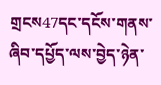གྲངས47དང་དངོས་གནས་ཞིབ་དཔྱོད་ལས་བྱེད་ཉེན་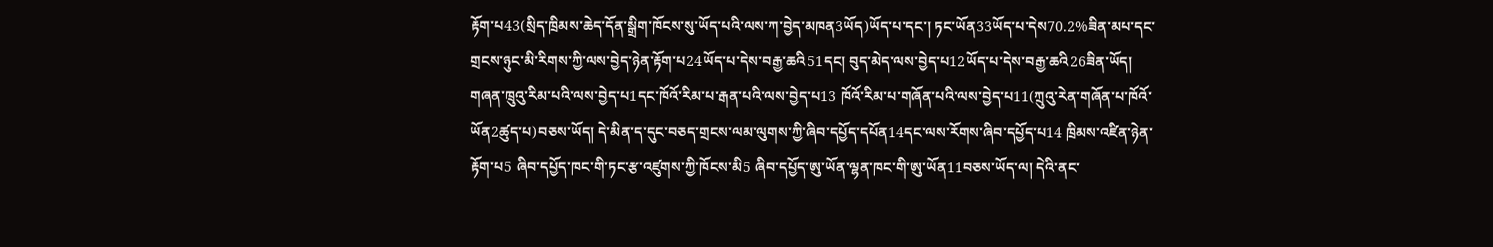རྟོག་པ43(སྲིད་ཁྲིམས་ཆེད་དོན་སྒྲིག་ཁོངས་སུ་ཡོད་པའི་ལས་ཀ་བྱེད་མཁན3ཡོད)ཡོད་པ་དང་། ཏང་ཡོན33ཡོད་པ་དེས70.2%ཟིན་མཔ་དང་གྲངས་ཉུང་མི་རིགས་ཀྱི་ལས་བྱེད་ཉེན་རྟོག་པ24ཡོད་པ་དེས་བརྒྱ་ཆའི51དང། བུད་མེད་ལས་བྱེད་པ12ཡོད་པ་དེས་བརྒྱ་ཆའི26ཟིན་ཡོད། གཞན་ཁྲུའུ་རིམ་པའི་ལས་བྱེད་པ1དང་ཁོའོ་རིམ་པ་རྒན་པའི་ལས་བྱེད་པ13 ཁོའོ་རིམ་པ་གཞོན་པའི་ལས་བྱེད་པ11(ཀྲུའུ་རེན་གཞོན་པ་ཁོའོ་ཡོན2ཚུད་པ)བཅས་ཡོད། དེ་མིན་ད་དུང་བཅད་གྲངས་ལམ་ལུགས་ཀྱི་ཞིབ་དཔྱོད་དཔོན14དང་ལས་རོགས་ཞིབ་དཔྱོད་པ14 ཁྲིམས་འཛིན་ཉེན་རྟོག་པ5 ཞིབ་དཔྱོད་ཁང་གི་ཏང་རྩ་འཛུགས་ཀྱི་ཁོངས་མི5 ཞིབ་དཔྱོད་ཨུ་ཡོན་ལྷན་ཁང་གི་ཨུ་ཡོན11བཅས་ཡོད་ལ། དེའི་ནང་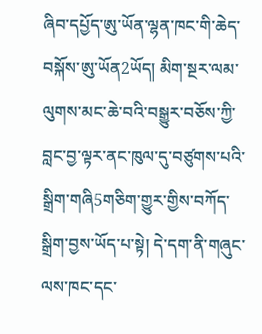ཞིབ་དཔྱོད་ཨུ་ཡོན་ལྷན་ཁང་གི་ཆེད་བསྐོས་ཨུ་ཡོན2ཡོད། མིག་སྔར་ལམ་ལུགས་མང་ཆེ་བའི་བསྒྱུར་བཅོས་ཀྱི་བླང་བྱ་ལྟར་ནང་ཁུལ་དུ་བཙུགས་པའི་སྒྲིག་གཞི5གཅིག་གྱུར་གྱིས་བཀོད་སྒྲིག་བྱས་ཡོད་པ་སྟེ། དེ་དག་ནི་གཞུང་ལས་ཁང་དང་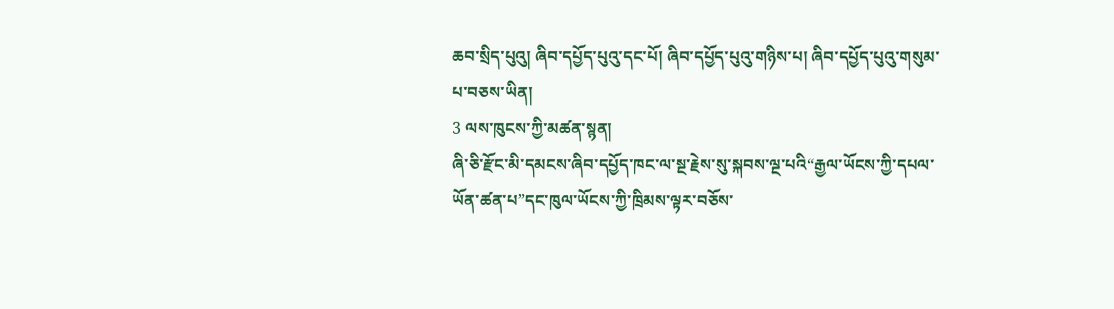ཆབ་སྲིད་པུའུ། ཞིབ་དཔྱོད་པུའུ་དང་པོ། ཞིབ་དཔྱོད་པུའུ་གཉིས་པ། ཞིབ་དཔྱོད་པུའུ་གསུམ་པ་བཅས་ཡིན།
3 ལས་ཁུངས་ཀྱི་མཚན་སྙན།
ཞི་ཅི་རྫོང་མི་དམངས་ཞིབ་དཔྱོད་ཁང་ལ་སྔ་རྗེས་སུ་སྐབས་ལྔ་པའི“རྒྱལ་ཡོངས་ཀྱི་དཔལ་ཡོན་ཚན་པ”དང་ཁུལ་ཡོངས་ཀྱི་ཁྲིམས་ལྟར་བཅོས་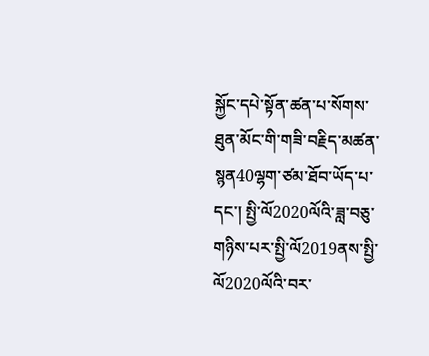སྐྱོང་དཔེ་སྟོན་ཚན་པ་སོགས་ཐུན་མོང་གི་གཟི་བརྗིད་མཚན་སྙན40ལྷག་ཙམ་ཐོབ་ཡོད་པ་དང་། སྤྱི་ལོ2020ལོའི་ཟླ་བཅུ་གཉིས་པར་སྤྱི་ལོ2019ནས་སྤྱི་ལོ2020ལོའི་བར་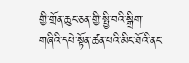གྱི་གྲོན་ཆུང་ཅན་གྱི་སྤྱི་བའི་སྒྲིག་གཞིའི་དཔེ་སྟོན་ཚན་པའི་མིང་ཐོའི་ནང་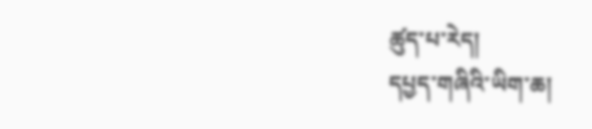ཚུད་པ་རེད།
དཔྱད་གཞིའི་ཡིག་ཆ།